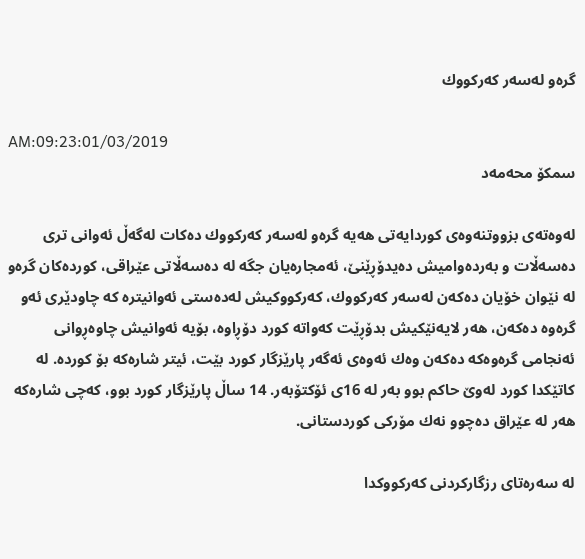گره‌و له‌سه‌ر كه‌ركووك

AM:09:23:01/03/2019
سمكۆ محه‌مه‌د

له‌وه‌ته‌ى بزووتنه‌وه‌ى كوردایه‌تى هه‌یه‌ گره‌و له‌سه‌ر كه‌ركووك ده‌كات له‌گه‌ڵ ئه‌وانى ترى ده‌سه‌ڵات و به‌رده‌وامیش ده‌یدۆڕێنێ، ئه‌مجاره‌یان جگه‌ له‌ ده‌سه‌ڵاتى عێراقى، كورده‌كان گره‌و له‌ نێوان خۆیان ده‌كه‌ن له‌سه‌ر كه‌ركووك، كه‌ركووكیش له‌ده‌ستى ئه‌وانیتره‌ كه‌ چاودێرى ئه‌و گره‌وه‌ ده‌كه‌ن، هه‌ر لایه‌نێكیش بدۆڕێت كه‌واته‌ كورد دۆڕاوه‌، بۆیه‌ ئه‌وانیش چاوه‌ڕوانى ئه‌نجامى گره‌وه‌كه‌ ده‌كه‌ن وه‌ك ئه‌وه‌ى ئه‌گه‌ر پارێزگار كورد بێت، ئیتر شاره‌كه‌ بۆ كورده‌. له‌ كاتێكدا كورد له‌وێ حاكم بوو به‌ر له‌ 16ى ئۆكتۆبه‌ر. 14 ساڵ پارێزگار كورد بوو، كه‌چى شاره‌كه‌ هه‌ر له‌ عێراق ده‌چوو نه‌ك مۆركى كوردستانى.

له‌ سه‌ره‌تاى رزگاركردنى كه‌ركووكدا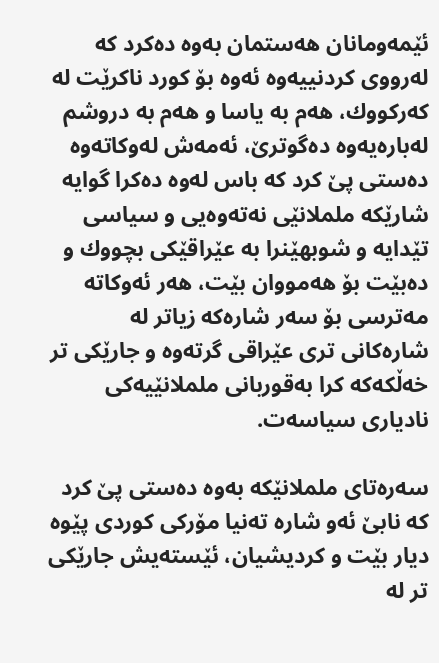ئێمه‌ومانان هه‌ستمان به‌وه‌ ده‌كرد كه‌ له‌رووى كردنییه‌وه‌ ئه‌وه‌ بۆ كورد ناكرێت له‌ كه‌ركووك، هه‌م به‌ یاسا و هه‌م به‌ دروشم له‌باره‌یه‌وه‌ ده‌گوترێ، ئه‌مه‌ش له‌وكاته‌وه‌ ده‌ستی پێ كرد كه‌ باس له‌وه‌ ده‌كرا گوایه‌ شارێكه‌ ململانێى نه‌ته‌وه‌یى و سیاسى تێدایه‌ و شوبهێنرا به‌ عێراقێكى بچووك و ده‌بێت بۆ هه‌مووان بێت، هه‌ر ئه‌وكاته‌ مه‌ترسى بۆ سه‌ر شاره‌كه‌ زیاتر له‌ شاره‌كانى ترى عێراقى گرته‌وه‌ و جارێكى تر خه‌ڵكه‌كه‌ كرا به‌قوربانى ململانێیه‌كى نادیارى سیاسه‌ت.

سه‌ره‌تاى ململانێكه‌ به‌وه‌ ده‌ستی پێ كرد كه‌ نابێ ئه‌و شاره‌ ته‌نیا مۆركى كوردى پێوه‌ دیار بێت و كردیشیان، ئێسته‌یش جارێكى تر له‌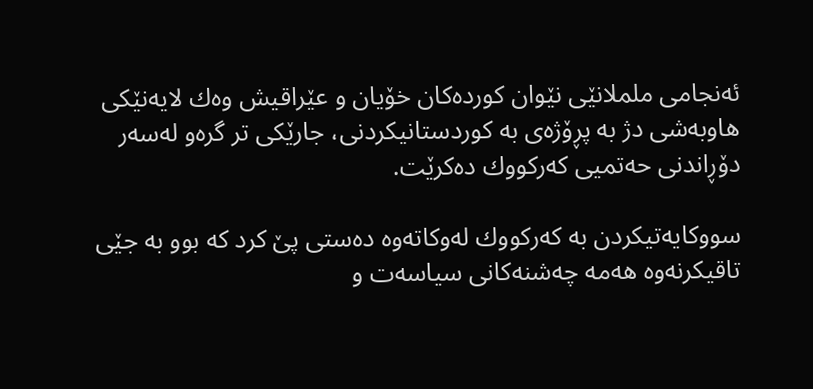ئه‌نجامى ململانێى نێوان كورده‌كان خۆیان و عێراقیش وه‌ك لایه‌نێكى هاوبه‌شى دژ به‌ پڕۆژه‌ى به‌ كوردستانیكردنى، جارێكى تر گره‌و له‌سه‌ر دۆڕاندنى حه‌تمیى كه‌ركووك ده‌كرێت.

سووكایه‌تیكردن به‌ كه‌ركووك له‌وكاته‌وه‌ ده‌ستی پێ كرد كه‌ بوو به‌ جێى تاقیكرنه‌وه‌ هه‌مه‌ چه‌شنه‌كانى سیاسه‌ت و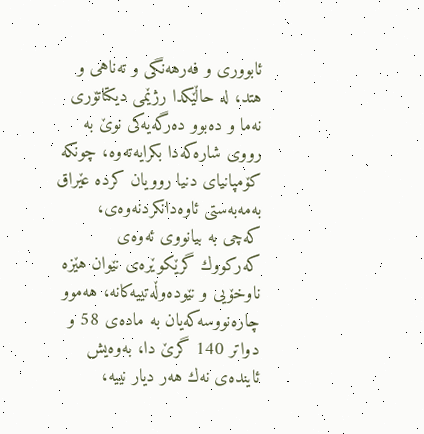ئابوورى و فه‌رهه‌نگى و ته‌ناهی و هتد، له‌ حاڵێكدا رژێمى دیكتاتۆری نه‌ما و ده‌بوو ده‌رگه‌یه‌كى نوێ به‌ رووى شاره‌كه‌دا بكرایه‌ته‌وه‌، چونكه‌ كۆمپانیاى دنیا روویان كرده‌ عێراق به‌مه‌به‌ستى ئاوه‌دانكردنه‌وه‌ى، كه‌چى به‌ بیانووى ئه‌وه‌ى كه‌ركووك گرێكوێره‌ى نێوان هێزه‌ ناوخۆیى و نێوده‌وڵه‌تییه‌كانه‌، هه‌موو چاره‌نووسه‌كه‌یان به‌ ماده‌ی 58 و دواتر 140 گرێ دا، به‌وه‌یش ئاینده‌ى نه‌ك هه‌ر دیار نییه‌،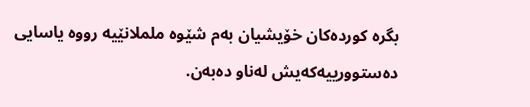بگره‌ كورده‌كان خۆیشیان به‌م شێوه‌ ململانێیه‌ رووه‌ یاسایى ده‌ستوورییه‌كه‌یش له‌ناو ده‌به‌ن.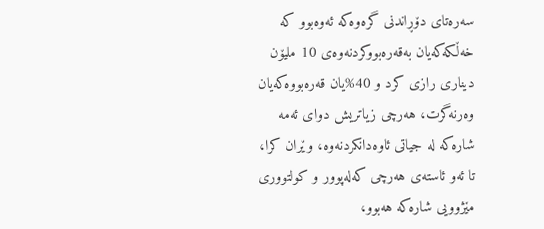سه‌ره‌تاى دۆڕاندنى گره‌وه‌كه‌ ئه‌وه‌بوو كه‌ خه‌ڵكه‌كه‌یان به‌قه‌ره‌بووكردنه‌وه‌ى 10 ملیۆن دیناری رازی كرد و 40%یان قه‌ره‌بووه‌كه‌یان وه‌رنه‌گرت، هه‌رچى زیاتریش دواى ئه‌مه‌ شاره‌كه‌ له‌ جیاتى ئاوه‌دانكردنه‌وه‌، وێران كرا، تا ئه‌و ئاسته‌ى هه‌رچى كه‌له‌پوور و كولتوورى مێژوویى شاره‌كه‌ هه‌بوو،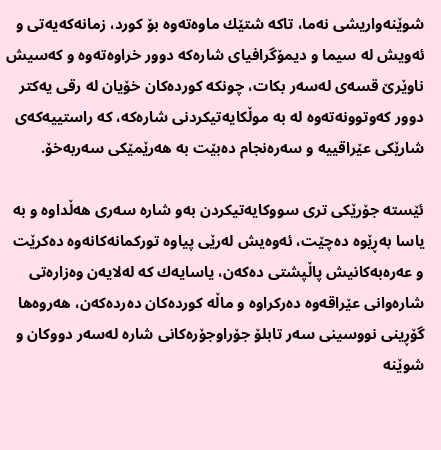شوێنه‌واریشى نه‌ما، تاكه‌ شتێك ماوه‌ته‌وه‌ بۆ كورد، زمانه‌كه‌یه‌تى و ئه‌ویش له‌ سیما و دیمۆگرافیاى شاره‌كه‌ دوور خراوه‌ته‌وه‌ و كه‌سیش ناوێرێ قسه‌ى له‌سه‌ر بكات، چونكه‌ كورده‌كان خۆیان له‌ رقى یه‌كتر دوور كه‌وتوونه‌ته‌وه‌ له‌ به‌ موڵكایه‌تیكردنى شاره‌كه‌، كه‌ راستییه‌كه‌ی شارێكى عێراقییه‌ و سه‌ره‌نجام ده‌بێت به‌ هه‌رێمێكى سه‌ربه‌خۆ.

ئێسته‌ جۆرێكى ترى سووكایه‌تیكردن به‌و شاره‌ سه‌ری هه‌ڵداوه‌ و به‌ یاسا به‌ڕێوه‌ ده‌چێت، ئه‌وه‌یش له‌رێى پیاوه‌ توركمانه‌كانه‌وه‌ ده‌كرێت و عه‌ره‌به‌كانیش پاڵپشتى ده‌كه‌ن، یاسایه‌ك كه‌ له‌لایه‌ن وه‌زاره‌تى شاره‌وانى عێراقه‌وه‌ ده‌ركراوه‌ و ماڵه‌ كورده‌كان ده‌رده‌كه‌ن، هه‌روه‌ها گۆڕینى نووسینى سه‌ر تابلۆ جۆراوجۆره‌كانى شاره‌ له‌سه‌ر دووكان و شوێنه‌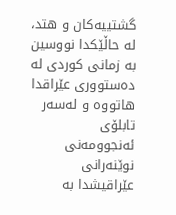گشتییه‌كان و هتد، له‌ حاڵێكدا نووسین به‌ زمانى كوردى له‌ ده‌ستوورى عێراقدا هاتووه‌ و له‌سه‌ر تابلۆى ئه‌نجوومه‌نى نوێنه‌رانى عێراقیشدا به‌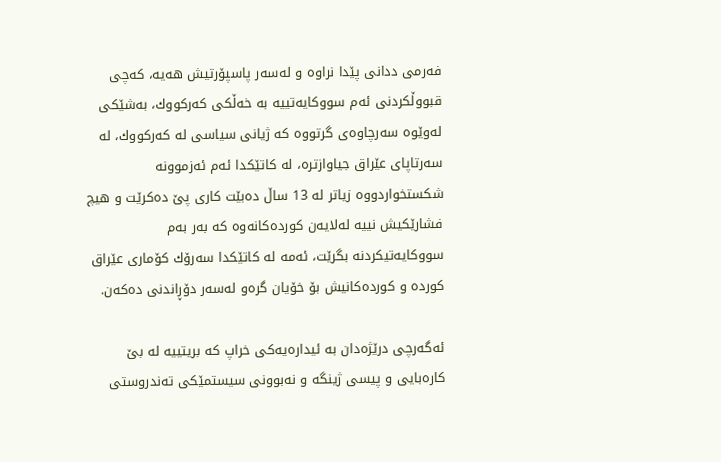فه‌رمى ددانی پێدا نراوه‌ و له‌سه‌ر پاسپۆرتیش هه‌یه‌، كه‌چى قبووڵكردنى ئه‌م سووكایه‌تییه‌ به‌ خه‌ڵكى كه‌ركووك، به‌شێكى له‌وێوه‌ سه‌رچاوه‌ى گرتووه‌ كه‌ ژیانى سیاسى له‌ كه‌ركووك، له‌ سه‌رتاپاى عێراق جیاوازتره‌، له‌ كاتێكدا ئه‌م ئه‌زموونه‌ شكستخواردووه‌ زیاتر له‌ 13 ساڵ ده‌بێت كاری پێ ده‌كرێت و هیچ فشارێكیش نییه‌ له‌لایه‌ن كورده‌كانه‌وه‌ كه‌ به‌ر به‌م سووكایه‌تیكردنه‌ بگرێت، ئه‌مه‌ له‌ كاتێكدا سه‌رۆك كۆمارى عێراق كورده‌ و كورده‌كانیش بۆ خۆیان گره‌و له‌سه‌ر دۆڕاندنى ده‌كه‌ن.

ئه‌گه‌رچى درێژه‌دان به‌ ئیداره‌یه‌كى خراپ كه‌ بریتییه‌ له‌ بێ كاره‌بایى و پیسى ژینگه‌ و نه‌بوونى سیستمێكى ته‌ندروستى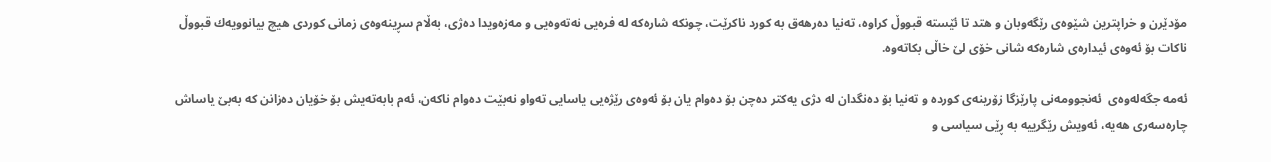مۆدێرن و خراپترین شێوه‌ى رێگه‌وبان و هتد تا ئێسته‌ قبووڵ كراوه‌، ته‌نیا ده‌رهه‌ق به‌ كورد ناكرێت، چونكه‌ شاره‌كه‌ له‌ فره‌یى نه‌ته‌وه‌یى و مه‌زه‌ویدا ده‌ژى، به‌ڵام سڕینه‌وه‌ى زمانى كوردى هیچ بیانوویه‌ك قبووڵ ناكات بۆ ئه‌وه‌ى ئیداره‌ى شاره‌كه‌ شانى خۆى لێ خاڵى بكاته‌وه‌.

ئه‌مه‌ جگه‌له‌وه‌ى  ئه‌نجوومه‌نى پارێزگا زۆرینه‌ى كورده‌ و ته‌نیا بۆ ده‌نگدان له‌ دژى یه‌كتر ده‌چن بۆ ده‌وام یان بۆ ئه‌وه‌ى رێژه‌یی یاسایى ته‌واو نه‌بێت ده‌وام ناكه‌ن، ئه‌م بابه‌ته‌یش بۆ خۆیان ده‌زانن كه‌ به‌بێ یاساش چاره‌سه‌رى هه‌یه‌، ئه‌ویش رێگرییه‌ به‌ ڕێى سیاسى و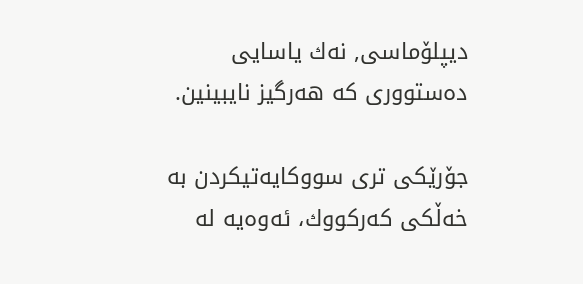دیپلۆماسى, نه‌ك یاسایى ده‌ستوورى كه‌ هه‌رگیز نایبینین.

جۆرێكى ترى سووكایه‌تیكردن به‌ خه‌ڵكى كه‌ركووك، ئه‌وه‌یه‌ له‌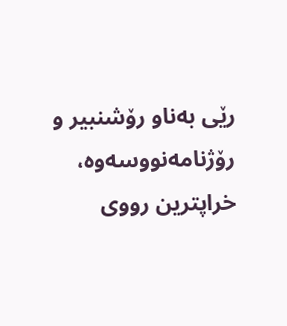رێى به‌ناو رۆشنبیر و رۆژنامه‌نووسه‌وه‌، خراپترین رووى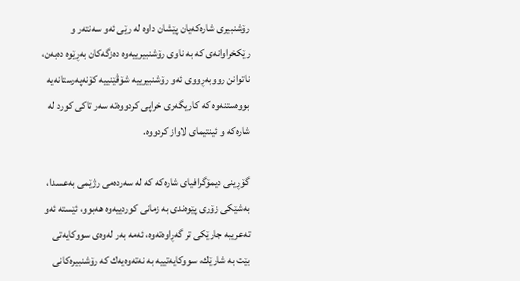رۆشنبیرى شاره‌كه‌یان پێشان داوه‌ له‌ رێى ئه‌و سه‌نته‌ر و رێكخراوانه‌ى كه‌ به‌ ناوى رۆشنبیرییه‌وه‌ ده‌زگه‌كان به‌ڕێوه‌ ده‌به‌ن، ناتوانن رووبه‌ڕووى ئه‌و رۆشنبیرییه‌ شۆڤێنییه‌ كۆنه‌په‌رستانه‌یه‌ بووه‌ستنه‌وه‌ كه‌ كاریگه‌رى خراپى كردووه‌ته‌ سه‌ر تاكى كورد له‌ شاره‌كه‌ و ئینتیماى لاواز كردووه‌.

گۆڕینى دیمۆگرافیاى شاره‌كه‌ كه‌ له‌ سه‌رده‌مى رژێمى به‌عسدا، به‌شێكى زۆرى پێوه‌ندى به‌ زمانى كوردییه‌وه‌ هه‌بوو، ئێسته‌ ئه‌و ته‌عریبه‌ جارێكى تر گه‌ڕاوه‌ته‌وه‌، ئه‌مه‌ به‌ر له‌وه‌ى سووكایه‌تى بێت به‌ شارێك، سووكایه‌تییه‌ به‌ نه‌ته‌وه‌یه‌ك كه‌ رۆشنبیره‌كانى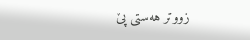زووتر هه‌ستی پێ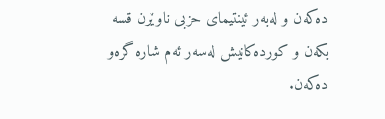ده‌كه‌ن و له‌به‌ر ئینتیماى حزبى ناوێرن قسه‌ بكه‌ن و كورده‌كانیش له‌سه‌ر ئه‌م شاره‌ گره‌و ده‌كه‌ن.